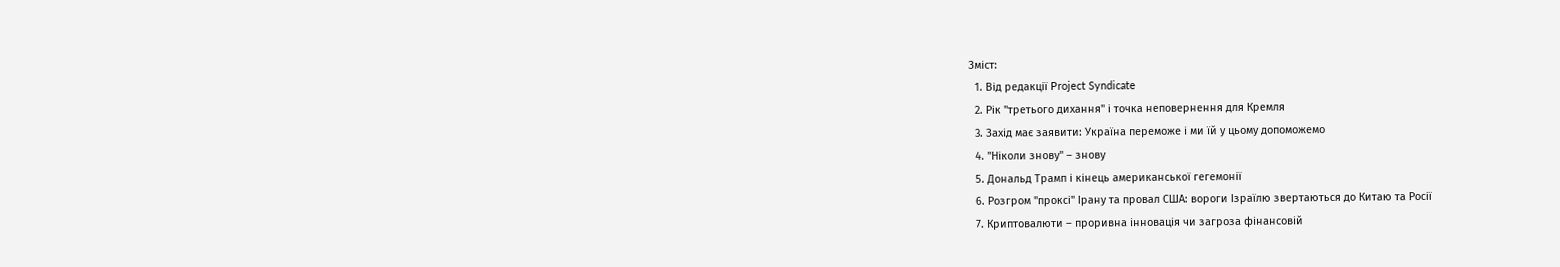Зміст:
  1. Від редакції Project Syndicate
  2. Рік "третього дихання" і точка неповернення для Кремля
  3. Захід має заявити: Україна переможе і ми їй у цьому допоможемо
  4. "Ніколи знову" – знову
  5. Дональд Трамп і кінець американської гегемонії
  6. Розгром "проксі" Ірану та провал США: вороги Ізраїлю звертаються до Китаю та Росії
  7. Криптовалюти – проривна інновація чи загроза фінансовій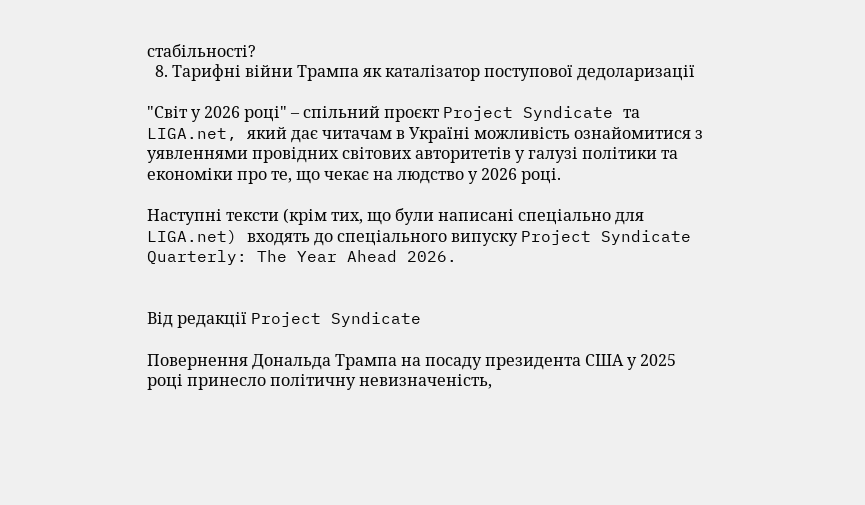стабільності?
  8. Тарифні війни Трампа як каталізатор поступової дедоларизації

"Світ у 2026 році" – спільний проєкт Project Syndicate та LIGA.net, який дає читачам в Україні можливість ознайомитися з уявленнями провідних світових авторитетів у галузі політики та економіки про те, що чекає на людство у 2026 році.

Наступні тексти (крім тих, що були написані спеціально для LIGA.net) входять до спеціального випуску Project Syndicate Quarterly: The Year Ahead 2026.


Від редакції Project Syndicate

Повернення Дональда Трампа на посаду президента США у 2025 році принесло політичну невизначеність,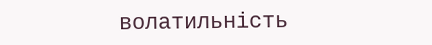волатильність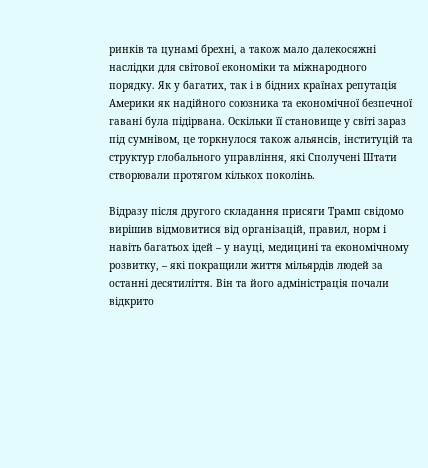ринків та цунамі брехні, а також мало далекосяжні наслідки для світової економіки та міжнародного порядку. Як у багатих, так і в бідних країнах репутація Америки як надійного союзника та економічної безпечної гавані була підірвана. Оскільки її становище у світі зараз під сумнівом, це торкнулося також альянсів, інституцій та структур глобального управління, які Сполучені Штати створювали протягом кількох поколінь.

Відразу після другого складання присяги Трамп свідомо вирішив відмовитися від організацій, правил, норм і навіть багатьох ідей – у науці, медицині та економічному розвитку, – які покращили життя мільярдів людей за останні десятиліття. Він та його адміністрація почали відкрито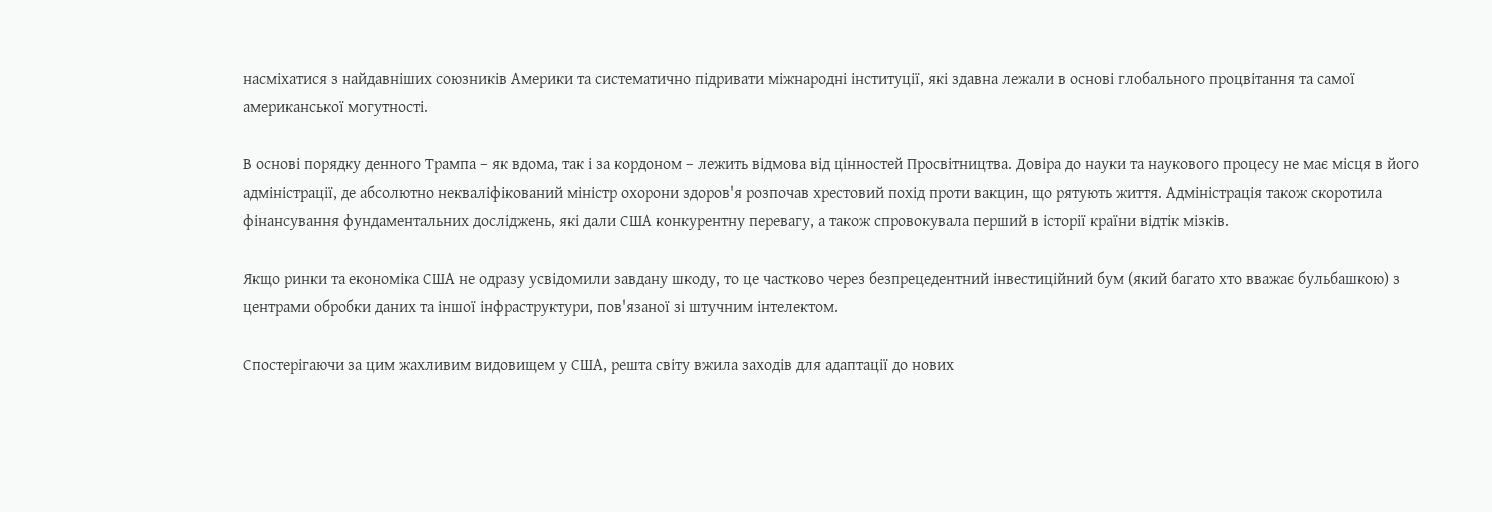насміхатися з найдавніших союзників Америки та систематично підривати міжнародні інституції, які здавна лежали в основі глобального процвітання та самої американської могутності.

В основі порядку денного Трампа – як вдома, так і за кордоном – лежить відмова від цінностей Просвітництва. Довіра до науки та наукового процесу не має місця в його адміністрації, де абсолютно некваліфікований міністр охорони здоров'я розпочав хрестовий похід проти вакцин, що рятують життя. Адміністрація також скоротила фінансування фундаментальних досліджень, які дали США конкурентну перевагу, а також спровокувала перший в історії країни відтік мізків.

Якщо ринки та економіка США не одразу усвідомили завдану шкоду, то це частково через безпрецедентний інвестиційний бум (який багато хто вважає бульбашкою) з центрами обробки даних та іншої інфраструктури, пов'язаної зі штучним інтелектом.

Спостерігаючи за цим жахливим видовищем у США, решта світу вжила заходів для адаптації до нових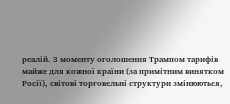реалій. З моменту оголошення Трампом тарифів майже для кожної країни (за примітним винятком Росії), світові торговельні структури змінюються,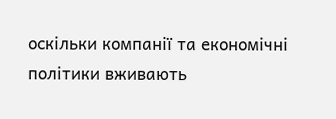оскільки компанії та економічні політики вживають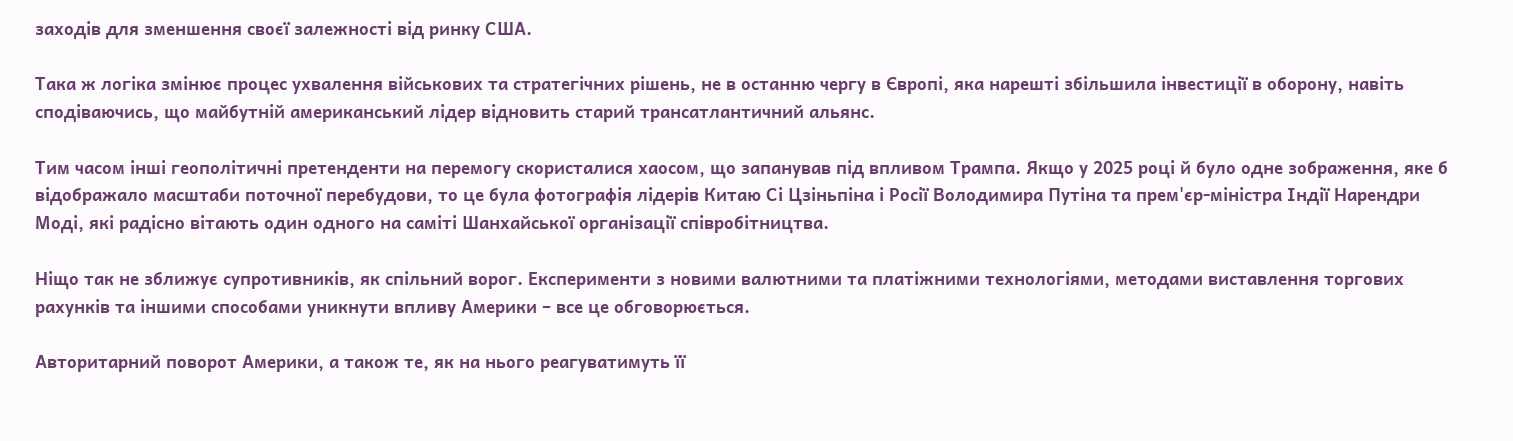заходів для зменшення своєї залежності від ринку США.

Така ж логіка змінює процес ухвалення військових та стратегічних рішень, не в останню чергу в Європі, яка нарешті збільшила інвестиції в оборону, навіть сподіваючись, що майбутній американський лідер відновить старий трансатлантичний альянс.

Тим часом інші геополітичні претенденти на перемогу скористалися хаосом, що запанував під впливом Трампа. Якщо у 2025 році й було одне зображення, яке б відображало масштаби поточної перебудови, то це була фотографія лідерів Китаю Сі Цзіньпіна і Росії Володимира Путіна та прем'єр-міністра Індії Нарендри Моді, які радісно вітають один одного на саміті Шанхайської організації співробітництва.

Ніщо так не зближує супротивників, як спільний ворог. Експерименти з новими валютними та платіжними технологіями, методами виставлення торгових рахунків та іншими способами уникнути впливу Америки – все це обговорюється.

Авторитарний поворот Америки, а також те, як на нього реагуватимуть її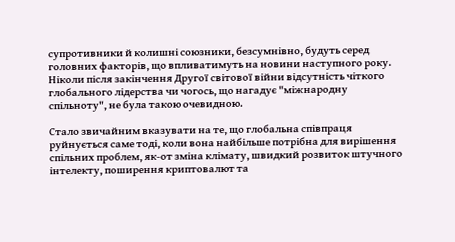супротивники й колишні союзники, безсумнівно, будуть серед головних факторів, що впливатимуть на новини наступного року. Ніколи після закінчення Другої світової війни відсутність чіткого глобального лідерства чи чогось, що нагадує "міжнародну спільноту", не була такою очевидною.

Стало звичайним вказувати на те, що глобальна співпраця руйнується саме тоді, коли вона найбільше потрібна для вирішення спільних проблем, як-от зміна клімату, швидкий розвиток штучного інтелекту, поширення криптовалют та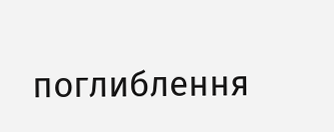поглиблення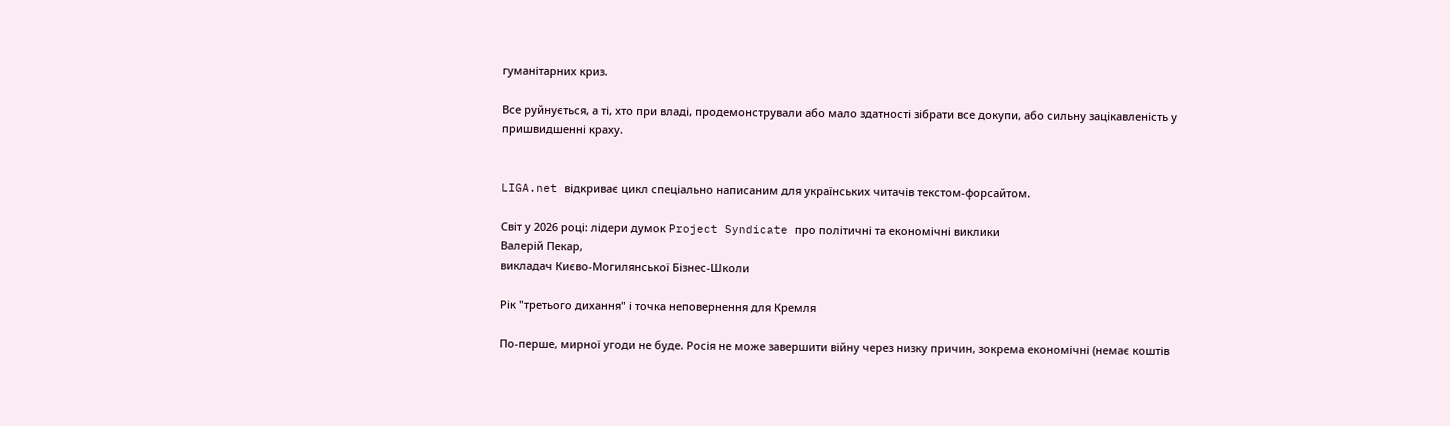гуманітарних криз.

Все руйнується, а ті, хто при владі, продемонстрували або мало здатності зібрати все докупи, або сильну зацікавленість у пришвидшенні краху.


LIGA.net відкриває цикл спеціально написаним для українських читачів текстом-форсайтом.

Світ у 2026 році: лідери думок Project Syndicate про політичні та економічні виклики
Валерій Пекар,
викладач Києво-Могилянської Бізнес-Школи

Рік "третього дихання" і точка неповернення для Кремля

По-перше, мирної угоди не буде. Росія не може завершити війну через низку причин, зокрема економічні (немає коштів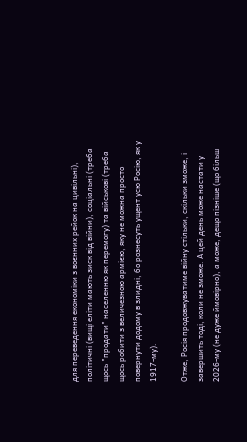для переведення економіки з воєнних рейок на цивільні), політичні (вищі еліти мають зиск від війни), соціальні (треба щось "продати" населенню як перемогу) та військові (треба щось робити з величезною армією, яку не можна просто повернути додому в злидні, бо рознесуть ущент усю Росію, як у 1917-му).

Отже, Росія продовжуватиме війну стільки, скільки зможе, і завершить тоді, коли не зможе. А цей день може настати у 2026-му (не дуже ймовірно), а може, дещо пізніше (що більш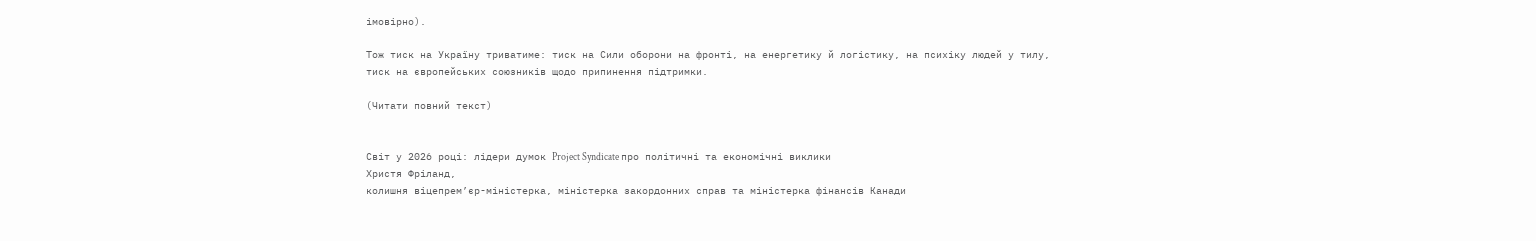імовірно).

Тож тиск на Україну триватиме: тиск на Сили оборони на фронті, на енергетику й логістику, на психіку людей у тилу, тиск на європейських союзників щодо припинення підтримки.

(Читати повний текст)


Світ у 2026 році: лідери думок Project Syndicate про політичні та економічні виклики
Христя Фріланд,
колишня віцепрем’єр-міністерка, міністерка закордонних справ та міністерка фінансів Канади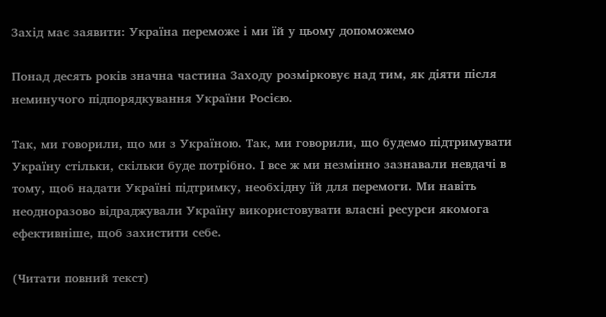Захід має заявити: Україна переможе і ми їй у цьому допоможемо

Понад десять років значна частина Заходу розмірковує над тим, як діяти після неминучого підпорядкування України Росією.

Так, ми говорили, що ми з Україною. Так, ми говорили, що будемо підтримувати Україну стільки, скільки буде потрібно. І все ж ми незмінно зазнавали невдачі в тому, щоб надати Україні підтримку, необхідну їй для перемоги. Ми навіть неодноразово відраджували Україну використовувати власні ресурси якомога ефективніше, щоб захистити себе.

(Читати повний текст)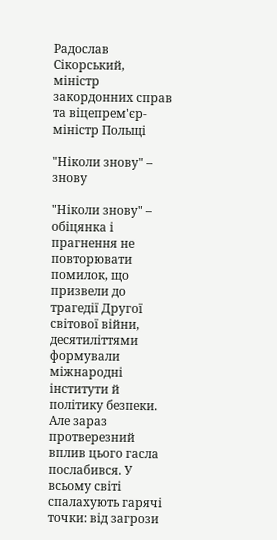Радослав Сікорський,
міністр закордонних справ та віцепрем'єр-міністр Польщі

"Ніколи знову" – знову

"Ніколи знову" – обіцянка і прагнення не повторювати помилок, що призвели до трагедії Другої світової війни, десятиліттями формували міжнародні інститути й політику безпеки. Але зараз протверезний вплив цього гасла послабився. У всьому світі спалахують гарячі точки: від загрози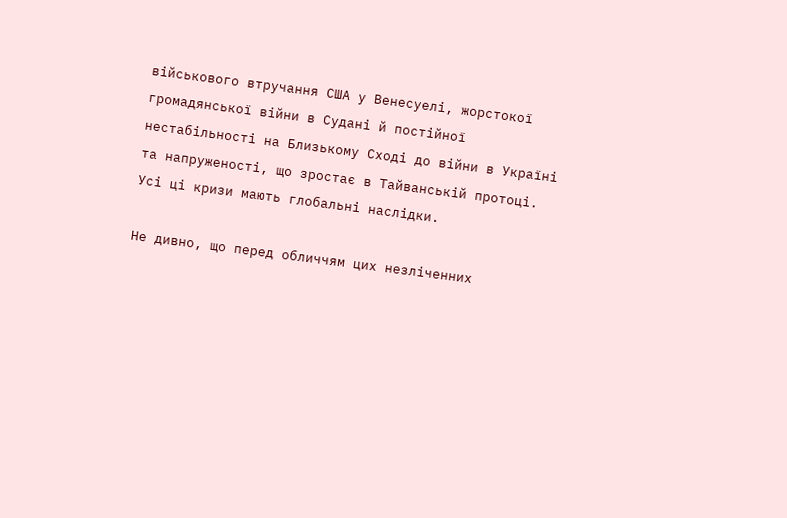військового втручання США у Венесуелі, жорстокої громадянської війни в Судані й постійної нестабільності на Близькому Сході до війни в Україні та напруженості, що зростає в Тайванській протоці. Усі ці кризи мають глобальні наслідки.

Не дивно, що перед обличчям цих незліченних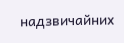надзвичайних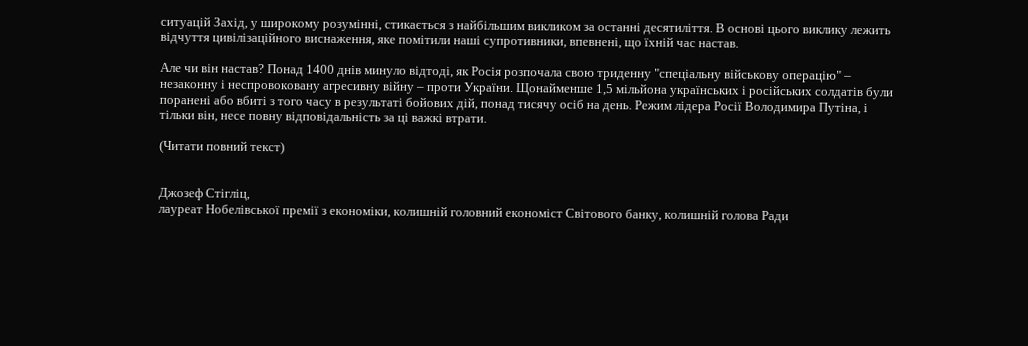ситуацій Захід, у широкому розумінні, стикається з найбільшим викликом за останні десятиліття. В основі цього виклику лежить відчуття цивілізаційного виснаження, яке помітили наші супротивники, впевнені, що їхній час настав.

Але чи він настав? Понад 1400 днів минуло відтоді, як Росія розпочала свою триденну "спеціальну військову операцію" – незаконну і неспровоковану агресивну війну – проти України. Щонайменше 1,5 мільйона українських і російських солдатів були поранені або вбиті з того часу в результаті бойових дій, понад тисячу осіб на день. Режим лідера Росії Володимира Путіна, і тільки він, несе повну відповідальність за ці важкі втрати.

(Читати повний текст)


Джозеф Стігліц,
лауреат Нобелівської премії з економіки, колишній головний економіст Світового банку, колишній голова Ради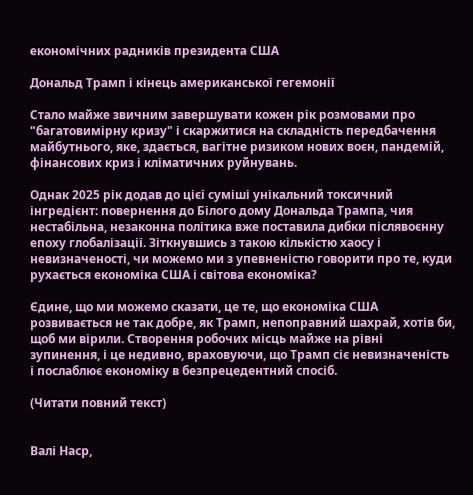економічних радників президента США

Дональд Трамп і кінець американської гегемонії

Стало майже звичним завершувати кожен рік розмовами про "багатовимірну кризу" і скаржитися на складність передбачення майбутнього, яке, здається, вагітне ризиком нових воєн, пандемій, фінансових криз і кліматичних руйнувань.

Однак 2025 рік додав до цієї суміші унікальний токсичний інгредієнт: повернення до Білого дому Дональда Трампа, чия нестабільна, незаконна політика вже поставила дибки післявоєнну епоху глобалізації. Зіткнувшись з такою кількістю хаосу і невизначеності, чи можемо ми з упевненістю говорити про те, куди рухається економіка США і світова економіка?

Єдине, що ми можемо сказати, це те, що економіка США розвивається не так добре, як Трамп, непоправний шахрай, хотів би, щоб ми вірили. Створення робочих місць майже на рівні зупинення, і це недивно, враховуючи, що Трамп сіє невизначеність і послаблює економіку в безпрецедентний спосіб.

(Читати повний текст)


Валі Наср,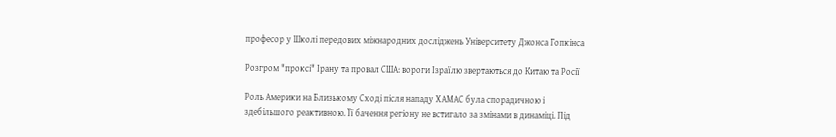професор у Школі передових міжнародних досліджень Університету Джонса Гопкінса

Розгром "проксі" Ірану та провал США: вороги Ізраїлю звертаються до Китаю та Росії

Роль Америки на Близькому Сході після нападу ХАМАС була спорадичною і здебільшого реактивною. Її бачення регіону не встигало за змінами в динаміці. Під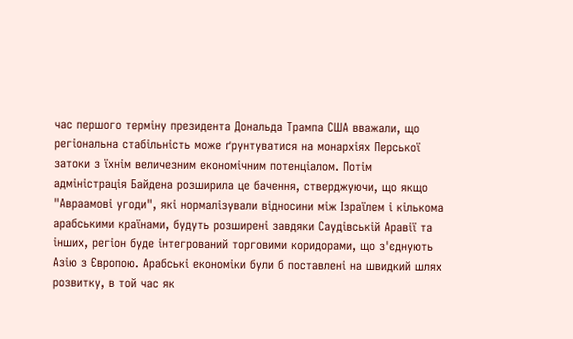час першого терміну президента Дональда Трампа США вважали, що регіональна стабільність може ґрунтуватися на монархіях Перської затоки з їхнім величезним економічним потенціалом. Потім адміністрація Байдена розширила це бачення, стверджуючи, що якщо "Авраамові угоди", які нормалізували відносини між Ізраїлем і кількома арабськими країнами, будуть розширені завдяки Саудівській Аравії та інших, регіон буде інтегрований торговими коридорами, що з'єднують Азію з Європою. Арабські економіки були б поставлені на швидкий шлях розвитку, в той час як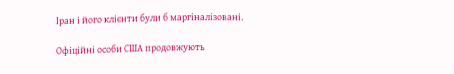Іран і його клієнти були б маргіналізовані.

Офіційні особи США продовжують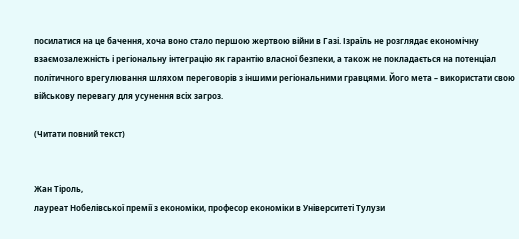посилатися на це бачення, хоча воно стало першою жертвою війни в Газі. Ізраїль не розглядає економічну взаємозалежність і регіональну інтеграцію як гарантію власної безпеки, а також не покладається на потенціал політичного врегулювання шляхом переговорів з іншими регіональними гравцями. Його мета – використати свою військову перевагу для усунення всіх загроз.

(Читати повний текст)


Жан Тіроль,
лауреат Нобелівської премії з економіки, професор економіки в Університеті Тулузи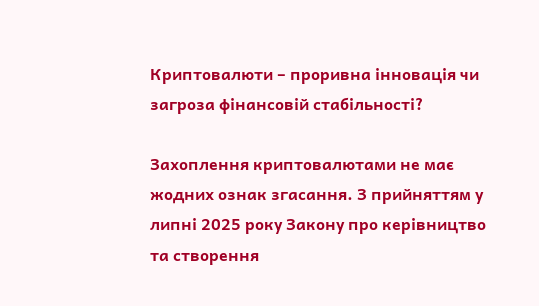Криптовалюти – проривна інновація чи загроза фінансовій стабільності?

Захоплення криптовалютами не має жодних ознак згасання. З прийняттям у липні 2025 року Закону про керівництво та створення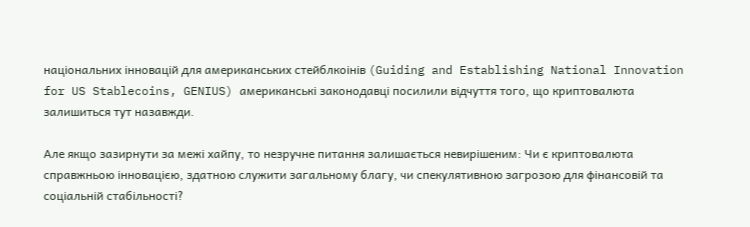національних інновацій для американських стейблкоінів (Guiding and Establishing National Innovation for US Stablecoins, GENIUS) американські законодавці посилили відчуття того, що криптовалюта залишиться тут назавжди.

Але якщо зазирнути за межі хайпу, то незручне питання залишається невирішеним: Чи є криптовалюта справжньою інновацією, здатною служити загальному благу, чи спекулятивною загрозою для фінансовій та соціальній стабільності?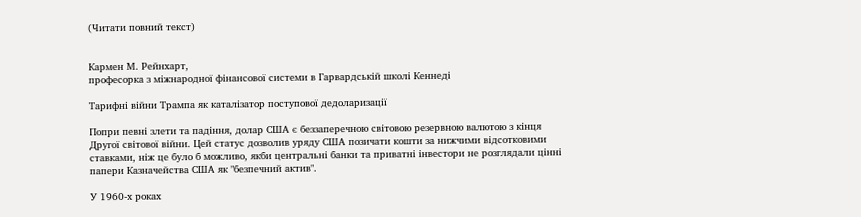(Читати повний текст)


Кармен М. Рейнхарт,
професорка з міжнародної фінансової системи в Гарвардській школі Кеннеді

Тарифні війни Трампа як каталізатор поступової дедоларизації

Попри певні злети та падіння, долар США є беззаперечною світовою резервною валютою з кінця Другої світової війни. Цей статус дозволив уряду США позичати кошти за нижчими відсотковими ставками, ніж це було б можливо, якби центральні банки та приватні інвестори не розглядали цінні папери Казначейства США як "безпечний актив".

У 1960-х роках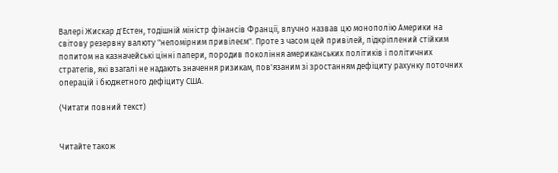Валері Жискар д'Естен, тодішній міністр фінансів Франції, влучно назвав цю монополію Америки на світову резервну валюту "непомірним привілеєм". Проте з часом цей привілей, підкріплений стійким попитом на казначейські цінні папери, породив покоління американських політиків і політичних стратегів, які взагалі не надають значення ризикам, пов'язаним зі зростанням дефіциту рахунку поточних операцій і бюджетного дефіциту США.

(Читати повний текст)


Читайте також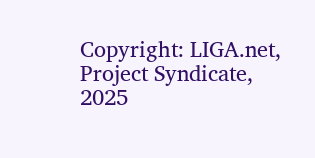Copyright: LIGA.net, Project Syndicate, 2025